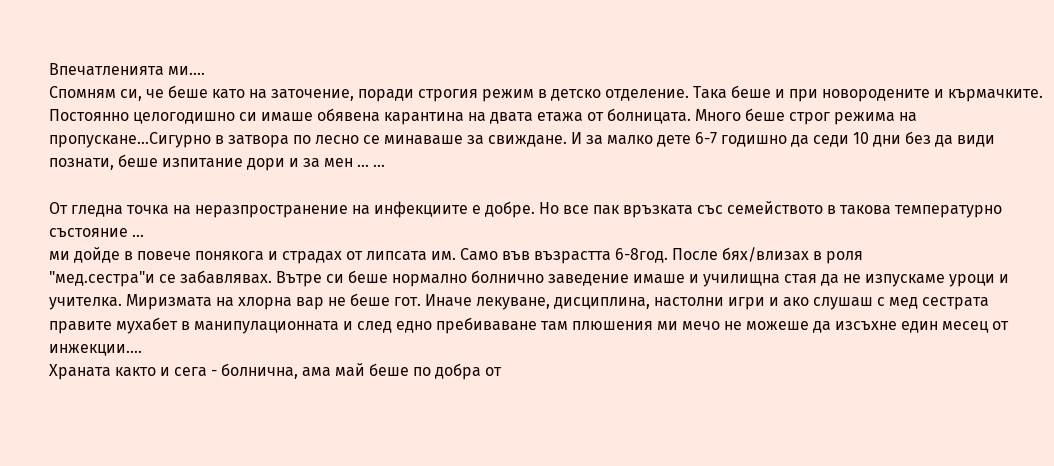Впечатленията ми....
Спомням си, че беше като на заточение, поради строгия режим в детско отделение. Така беше и при новородените и кърмачките.
Постоянно целогодишно си имаше обявена карантина на двата етажа от болницата. Много беше строг режима на пропускане...Сигурно в затвора по лесно се минаваше за свиждане. И за малко дете 6-7 годишно да седи 10 дни без да види познати, беше изпитание дори и за мен ... ...

От гледна точка на неразпространение на инфекциите е добре. Но все пак връзката със семейството в такова температурно състояние ...
ми дойде в повече понякога и страдах от липсата им. Само във възрастта 6-8год. После бях/влизах в роля
"мед.сестра"и се забавлявах. Вътре си беше нормално болнично заведение имаше и училищна стая да не изпускаме уроци и учителка. Миризмата на хлорна вар не беше гот. Иначе лекуване, дисциплина, настолни игри и ако слушаш с мед сестрата правите мухабет в манипулационната и след едно пребиваване там плюшения ми мечо не можеше да изсъхне един месец от инжекции....
Храната както и сега - болнична, ама май беше по добра от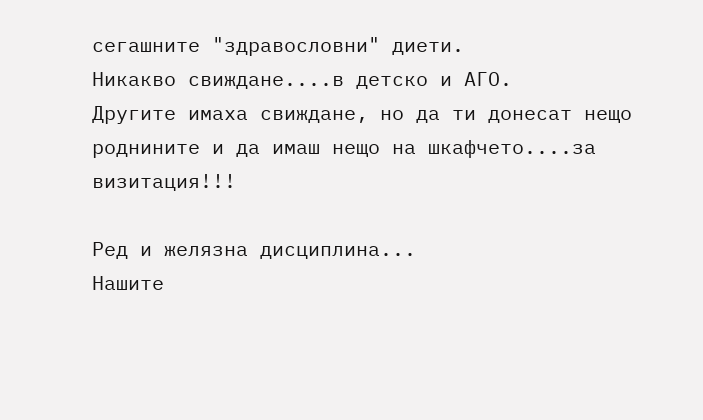сегашните "здравословни" диети.
Никакво свиждане....в детско и АГО.
Другите имаха свиждане, но да ти донесат нещо роднините и да имаш нещо на шкафчето....за визитация!!!

Ред и желязна дисциплина...
Нашите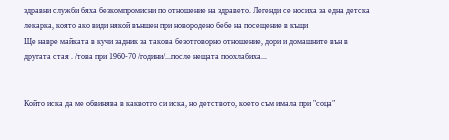здравни служби бяха безкомпромисни по отношение на здравето. Легенди се носиха за една детска лекарка, която ако види някой външен при новородено бебе на посещение в къщи
Ще навре майката в кучи задник за такова безотговорно отношение, дори и домашните вън в другата стая . /това при 1960-70 /години/...после нещата поохлабиха...


Който иска да ме обвинява в каквотго си иска, но детството, което съм имала при "соца"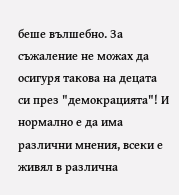беше вълшебно. За съжаление не можах да осигуря такова на децата си през "демокрацията"! И нормално е да има различни мнения, всеки е живял в различна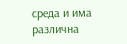среда и има различна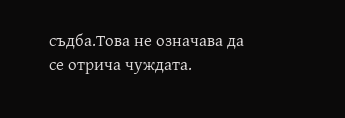съдба.Това не означава да се отрича чуждата.